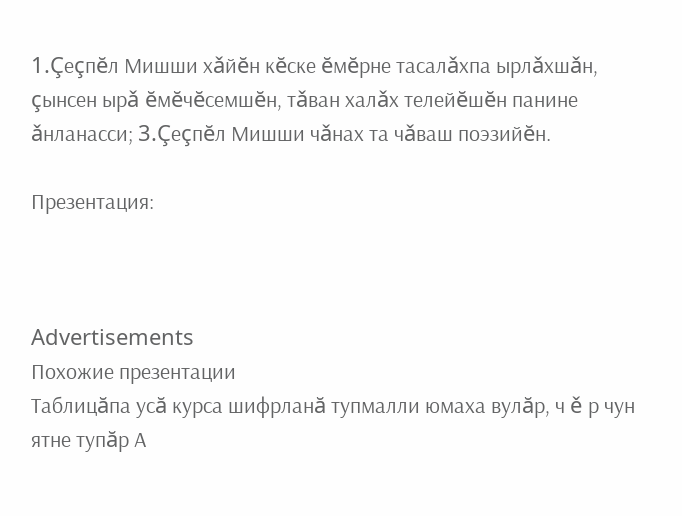1.Çеçпĕл Мишши хǎйĕн кĕске ĕмĕрне тасалǎхпа ырлǎхшǎн, çынсен ырǎ ĕмĕчĕсемшĕн, тǎван халǎх телейĕшĕн панине ǎнланасси; 3.Çеçпĕл Мишши чǎнах та чǎваш поэзийĕн.

Презентация:



Advertisements
Похожие презентации
Таблицăпа усă курса шифрланă тупмалли юмаха вулăр, ч ě р чун ятне тупăр А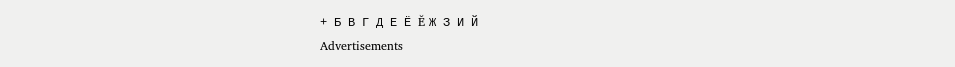+ Б В Г Д Е Ё Ĕ Ж З И Й
Advertisements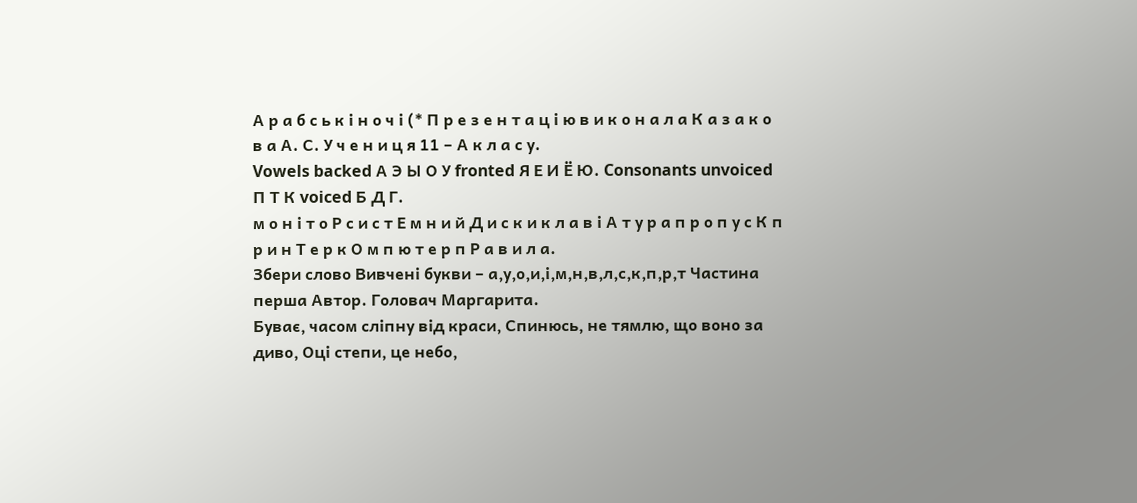А р а б с ь к і н о ч і (* П р е з е н т а ц і ю в и к о н а л а К а з а к о в а А. С. У ч е н и ц я 11 – А к л а с у.
Vowels backed А Э Ы О У fronted Я Е И Ё Ю. Consonants unvoiced П Т К voiced Б Д Г.
м о н і т о Р с и с т Е м н и й Д и с к и к л а в і А т у р а п р о п у с К п р и н Т е р к О м п ю т е р п Р а в и л а.
Збери слово Вивчені букви – а,у,о,и,і,м,н,в,л,с,к,п,р,т Частина перша Автор. Головач Маргарита.
Буває, часом сліпну від краси, Спинюсь, не тямлю, що воно за диво, Оці степи, це небо,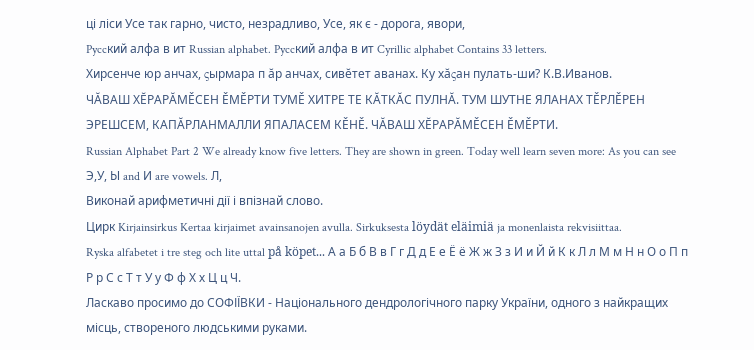ці ліси Усе так гарно, чисто, незрадливо, Усе, як є - дорога, явори,
Pyccкий aлфа в ит Russian alphabet. Pyccкий aлфа в ит Cyrillic alphabet Contains 33 letters.
Хирсенче юр анчах, ςырмара п ăр анчах, сивĕтет аванах. Ку хăςан пулать-ши? К.В.Иванов.
ЧĂВАШ ХĔРАРĂМĚСЕН ĚМĚРТИ ТУМĚ ХИТРЕ ТЕ КĂТКĂС ПУЛНĂ. ТУМ ШУТНЕ ЯЛАНАХ ТĚРЛĚРЕН ЭРЕШСЕМ, КАПĂРЛАНМАЛЛИ ЯПАЛАСЕМ КĚНĚ. ЧĂВАШ ХĔРАРĂМĚСЕН ĚМĚРТИ.
Russian Alphabet Part 2 We already know five letters. They are shown in green. Today well learn seven more: As you can see Э,У, Ы and И are vowels. Л,
Виконай арифметичні дії і впізнай слово.
Цирк Kirjainsirkus Kertaa kirjaimet avainsanojen avulla. Sirkuksesta löydät eläimiä ja monenlaista rekvisiittaa.
Ryska alfabetet i tre steg och lite uttal på köpet... А а Б б В в Г г Д д Е е Ё ё Ж ж З з И и Й й К к Л л М м Н н О о П п Р р С с Т т У у Ф ф Х х Ц ц Ч.
Ласкаво просимо до СОФІЇВКИ - Національного дендрологічного парку України, одного з найкращих місць, створеного людськими руками.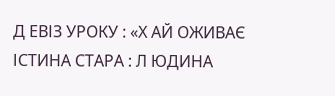Д ЕВІЗ УРОКУ : «Х АЙ ОЖИВАЄ ІСТИНА СТАРА : Л ЮДИНА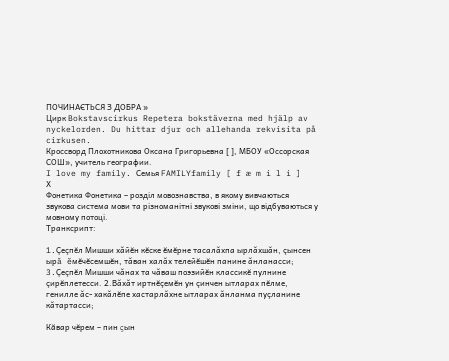ПОЧИНАЄТЬСЯ З ДОБРА »
Цирк Bokstavscirkus Repetera bokstäverna med hjälp av nyckelorden. Du hittar djur och allehanda rekvisita på cirkusen.
Кроссворд Плохотникова Оксана Григорьевна [ ], МБОУ «Оссорская СОШ», учитель географии.
I love my family. Семья FAMILYfamily [ f æ m i l i ]
Х
Фонетика Фонетика – розділ мовознавства, в якому вивчаються звукова система мови та різноманітні звукові зміни, що відбуваються у мовному потоці.
Транксрипт:

1.Çеçпĕл Мишши хǎйĕн кĕске ĕмĕрне тасалǎхпа ырлǎхшǎн, çынсен ырǎ ĕмĕчĕсемшĕн, тǎван халǎх телейĕшĕн панине ǎнланасси; 3.Çеçпĕл Мишши чǎнах та чǎваш поэзийĕн классикĕ пулнине çирĕплетесси. 2.Вǎхǎт иртнĕçемĕн ун çинчен ытларах пĕлме, генилле ǎс- хакǎлĕпе хастарлǎхне ытларах ǎнланма пуçланине кǎтартасси;

Кăвар чĕрем – пин ςын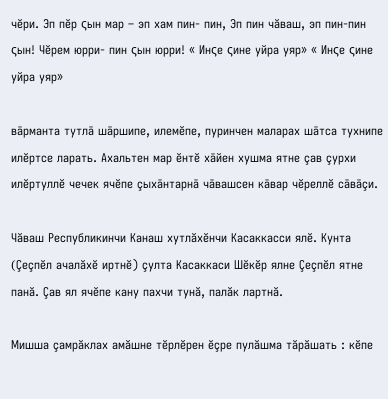чĕри. Эп пĕр ςын мар – эп хам пин- пин, Эп пин чăваш, эп пин-пин ςын! Чĕрем юрри- пин ςын юрри! « Инςе ςине уйра уяр» « Инςе ςине уйра уяр»

вāрманта тутлā шāршипе, илемĕпе, пуринчен маларах шāтса тухнипе илĕртсе ларать. Ахальтен мар ĕнтĕ хāйен хушма ятне çав çурхи илĕртуллĕ чечек ячĕпе çыхāнтарнā чāвашсен кāвар чĕреллĕ сāвāçи.

Чăваш Республикинчи Канаш хутлăхĕнчи Касаккасси ялĕ. Кунта (Çеçпĕл ачалăхĕ иртнĕ) çулта Касаккаси Шĕкĕр ялне Çеçпĕл ятне панă. Çав ял ячĕпе кану пахчи тунă, палăк лартнă.

Мишша çамрăклах амăшне тĕрлĕрен ĕçре пулăшма тăрăшать : кĕпе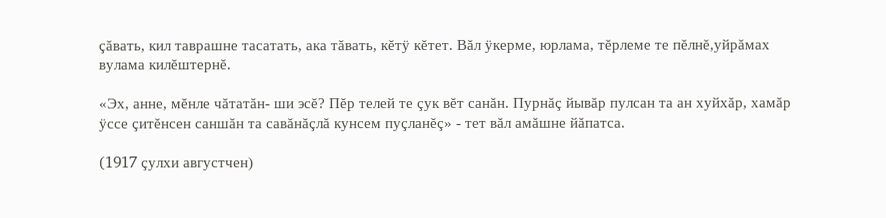çăвать, кил таврашне тасатать, ака тăвать, кĕтÿ кĕтет. Вăл ÿкерме, юрлама, тĕрлеме те пĕлнĕ,уйрăмах вулама килĕштернĕ.

«Эх, анне, мĕнле чăтатăн- ши эсĕ? Пĕр телей те çук вĕт санăн. Пурнăç йывăр пулсан та ан хуйхăр, хамăр ÿссе çитĕнсен саншăн та савăнăçлă кунсем пуçланĕç» - тет вăл амăшне йăпатса.

(1917 çулхи августчен)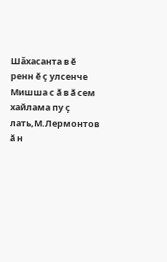Шăхасанта в ӗ ренн ӗ ҫ улсенче Мишша с ӑ в ӑ сем хайлама пу ҫ лать,М.Лермонтов ӑ н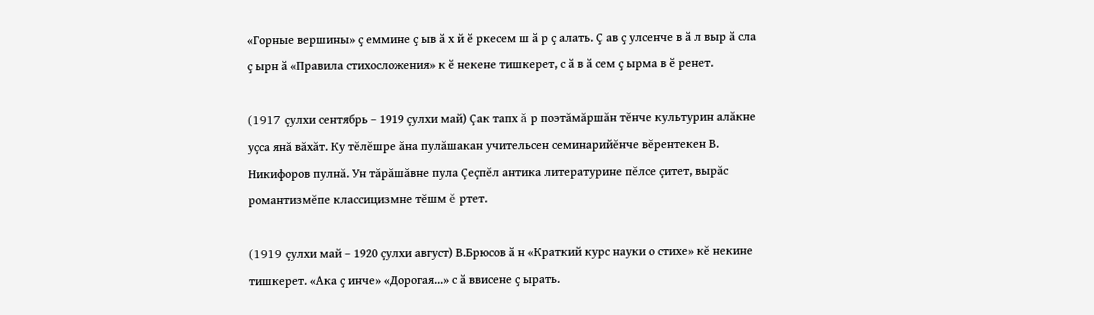«Горные вершины» ҫ еммине ҫ ыв ӑ х й ӗ ркесем ш ӑ р ҫ алать. Ҫ ав ҫ улсенче в ӑ л выр ӑ сла ҫ ырн ӑ «Правила стихосложения» к ӗ некене тишкерет, с ӑ в ӑ сем ҫ ырма в ӗ ренет.

(1917 çулхи сентябрь – 1919 çулхи май) Çак тапх ă р поэтăмăршăн тĕнче культурин алăкне уçса янă вăхăт. Ку тĕлĕшре ăна пулăшакан учительсен семинарийĕнче вĕрентекен В. Никифоров пулнă. Ун тăрăшăвне пула Çеçпĕл антика литературине пĕлсе çитет, вырăс романтизмĕпе классицизмне тĕшм ĕ ртет.

(1919 çулхи май – 1920 çулхи август) В.Брюсов ӑ н «Краткий курс науки о стихе» кĕ некине тишкерет. «Ака ҫ инче» «Дорогая...» с ӑ ввисене ҫ ырать.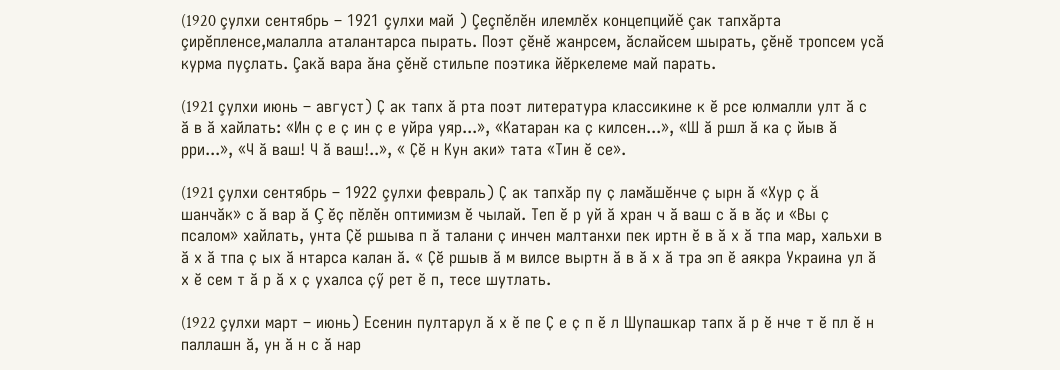(1920 çулхи сентябрь – 1921 çулхи май ) Çеçпĕлĕн илемлĕх концепцийĕ çак тапхăрта çирĕпленсе,малалла аталантарса пырать. Поэт çĕнĕ жанрсем, ăслайсем шырать, çĕнĕ тропсем усă курма пуçлать. Çакă вара ăна çĕнĕ стильпе поэтика йĕркелеме май парать.

(1921 çулхи июнь – август) Ҫ ак тапх ӑ рта поэт литература классикине к ӗ рсе юлмалли улт ӑ с ӑ в ӑ хайлать: «Ин ҫ е ҫ ин ҫ е уйра уяр...», «Катаран ка ҫ килсен...», «Ш ӑ ршл ӑ ка ҫ йыв ӑ рри...», «Ч ӑ ваш! Ч ӑ ваш!..», « Ҫӗ н Кун аки» тата «Тин ӗ се».

(1921 çулхи сентябрь – 1922 çулхи февраль) Ҫ ак тапхăр пу ҫ ламăшĕнче ҫ ырн ӑ «Хур ҫ ă шанчăк» с ӑ вар ӑ Ç ӗҫ пĕлĕн оптимизм ӗ чылай. Теп ӗ р уй ӑ хран ч ӑ ваш с ӑ в ӑҫ и «Вы ҫ псалом» хайлать, унта Ҫӗ ршыва п ӑ талани ҫ инчен малтанхи пек иртн ӗ в ӑ х ӑ тпа мар, хальхи в ӑ х ӑ тпа ҫ ых ӑ нтарса калан ӑ. « Ҫӗ ршыв ӑ м вилсе выртн ӑ в ӑ х ӑ тра эп ӗ аякра Украина ул ӑ х ӗ сем т ӑ р ӑ х ҫ ухалса ҫӳ рет ӗ п, тесе шутлать.

(1922 çулхи март – июнь) Есенин пултарул ӑ х ӗ пе Ҫ е ҫ п ӗ л Шупашкар тапх ӑ р ӗ нче т ӗ пл ӗ н паллашн ӑ, ун ӑ н с ӑ нар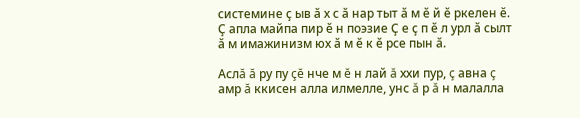системине ҫ ыв ӑ х с ӑ нар тыт ӑ м ӗ й ӗ ркелен ӗ. Ҫ апла майпа пир ӗ н поэзие Ҫ е ҫ п ӗ л урл ӑ сылт ӑ м имажинизм юх ӑ м ӗ к ӗ рсе пын ӑ.

Аслă ă ру пу çĕ нче м ĕ н лай ă ххи пур, ç авна ç амр ă ккисен алла илмелле, унс ă р ă н малалла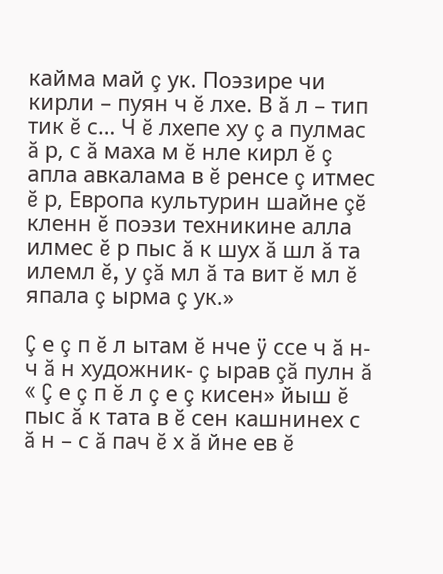кайма май ç ук. Поэзире чи кирли – пуян ч ĕ лхе. В ă л – тип тик ĕ с… Ч ĕ лхепе ху ç а пулмас ă р, с ă маха м ĕ нле кирл ĕ ç апла авкалама в ĕ ренсе ç итмес ĕ р, Европа культурин шайне çĕ кленн ĕ поэзи техникине алла илмес ĕ р пыс ă к шух ă шл ă та илемл ĕ, у çă мл ă та вит ĕ мл ĕ япала ç ырма ç ук.»

Ç е ç п ĕ л ытам ĕ нче ÿ ссе ч ă н-ч ă н художник- ç ырав çă пулн ă « Ç е ç п ĕ л ç е ç кисен» йыш ĕ пыс ă к тата в ĕ сен кашнинех с ă н – с ă пач ĕ х ă йне ев ĕ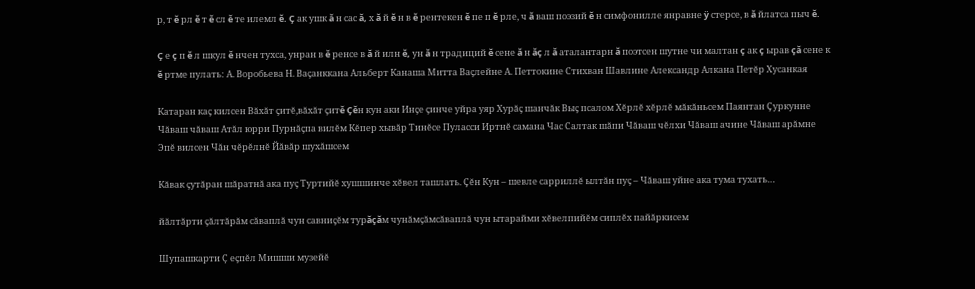р, т ĕ рл ĕ т ĕ сл ĕ те илемл ĕ. Ç ак ушк ă н сас ă, х ă й ĕ н в ĕ рентекен ĕ пе п ĕ рле, ч ă ваш поэзий ĕ н симфонилле янравне ÿ стерсе, в ă йлатса пыч ĕ.

Ç е ç п ĕ л шкул ĕ нчен тухса, унран в ĕ ренсе в ă й илн ĕ, ун ă н традиций ĕ сене ă н ăç л ă аталантарн ă поэтсен шутне чи малтан ç ак ç ырав çă сене к ĕ ртме пулать: А. Воробьева Н. Ваçанккана Альберт Канаша Митта Ваçлейне А. Петтокине Стихван Шавлине Александр Алкана Петĕр Хусанкая

Катаран каç килсен Вăхăт çитĕ,вăхăт çитĕ Çĕн кун аки Инçе çинче уйра уяр Хурăç шанчăк Выç псалом Хĕрлĕ хĕрлĕ мăкăньсем Паянтан Çуркунне Чăваш чăваш Атăл юрри Пурнăçпа вилĕм Кĕпер хывăр Тинĕсе Пуласси Иртнĕ самана Час Салтак шăпи Чăваш чĕлхи Чăваш ачине Чăваш арăмне Эпĕ вилсен Чăн чĕрĕлнĕ Йăвăр шухăшсем

Кăвак çутăран шăратнă ака пуç Туртийĕ хушшинче хĕвел ташлать. Çĕн Кун – шевле сарриллĕ ылтăн пуç – Чăваш уйне ака тума тухать…

йăлтăрти çăлтăрăм сăваплă чун савниçĕм турăçăм чунăмçăмсăваплă чун ытарайми хĕвелпийĕм сиплĕх пайăркисем

Шупашкарти Ҫ еçпĕл Мишши музейĕ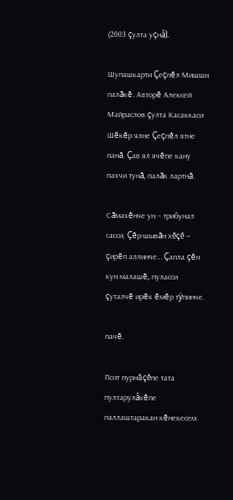(2003 çулта уçнǎ).

Шупашкарти Çеçпĕл Мишши палăкĕ. Авторĕ Алексей Майраслов çулта Касаккаси Шĕкĕр ялне Çеçпĕл ятне панă. Çав ял ячĕпе кану пахчи тунă, палăк лартнă.

Сăмахĕнче ун – трибунал сасси, Çĕр-шывăн хĕçĕ – çирĕп аллинче… Çапла çĕн кун малашĕ, пуласси çуталчĕ ирĕк ĕмĕр тÿпинче.

пачĕ.

Поэт пурнăçĕпе тата пултарулǎхĕпе паллаштаракан кĕнекесем.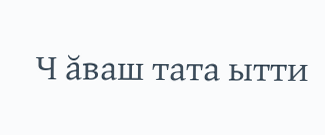Ч ăваш тата ытти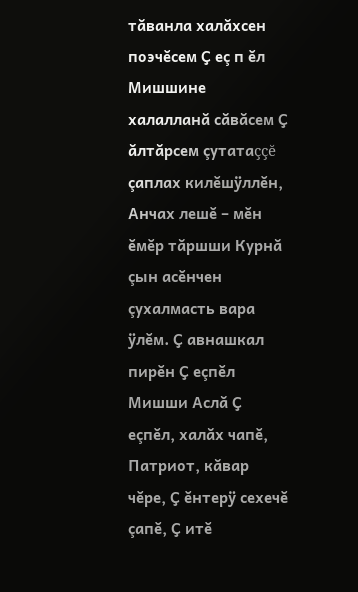тăванла халăхсен поэчĕсем Ҫ еç п ĕл Мишшине халалланă сăвăсем Ҫ ăлтăрсем çутатаççĕ çаплах килĕшÿллĕн, Анчах лешĕ – мĕн ĕмĕр тăршши Курнă çын асĕнчен çухалмасть вара ÿлĕм. Ҫ авнашкал пирĕн Ҫ еçпĕл Мишши Аслă Ҫ еçпĕл, халăх чапĕ, Патриот, кăвар чĕре, Ҫ ĕнтерÿ сехечĕ çапĕ, Ҫ итĕ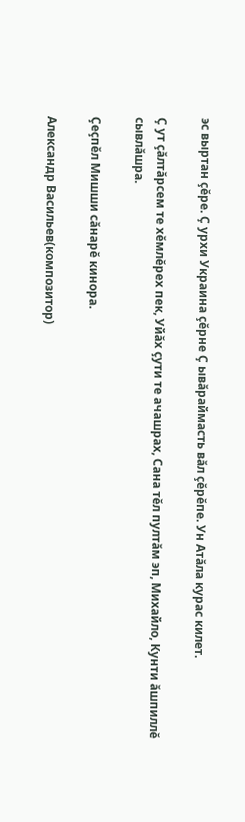эс выртан çĕре. Ҫ урхи Украина çĕрне Ҫ ывăраймасть вăл çĕрĕпе. Ун Атăла курас килет.

Ҫ ут çăлтăрсем те хĕмлĕрех пек, Уйăх çути те ачашрах, Сана тĕл пултăм эп, Михайло, Кунти ăшпиллĕ сывлăшра.

Çеçпĕл Мишши сăнарĕ кинора.

Александр Васильев(композитор)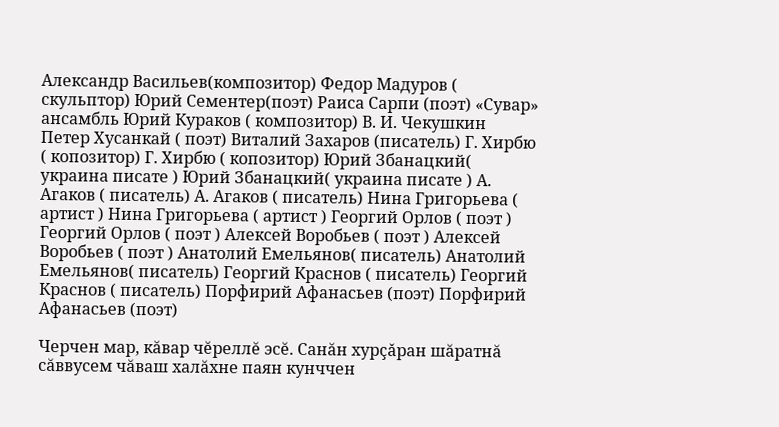Александр Васильев(композитор) Федор Мадуров ( скульптор) Юрий Сементер(поэт) Раиса Сарпи (поэт) «Сувар» ансамбль Юрий Кураков ( композитор) В. И. Чекушкин Петер Хусанкай ( поэт) Виталий Захаров (писатель) Г. Хирбю ( копозитор) Г. Хирбю ( копозитор) Юрий Збанацкий( украина писате ) Юрий Збанацкий( украина писате ) А. Агаков ( писатель) А. Агаков ( писатель) Нина Григорьева ( артист ) Нина Григорьева ( артист ) Георгий Орлов ( поэт ) Георгий Орлов ( поэт ) Алексей Воробьев ( поэт ) Алексей Воробьев ( поэт ) Анатолий Емельянов( писатель) Анатолий Емельянов( писатель) Георгий Краснов ( писатель) Георгий Краснов ( писатель) Порфирий Афанасьев (поэт) Порфирий Афанасьев (поэт)

Черчен мар, кăвар чĕреллĕ эсĕ. Санăн хурçǎран шăратнă сăввусем чăваш халăхне паян кунччен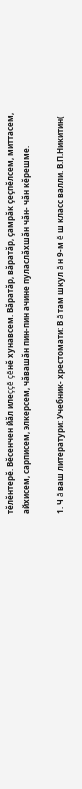тĕлĕнтерĕ. Вĕсенчен йăл илеççĕ çĕнĕ хунавсем. Вăратăр, вăратăр, çамрăк çеçпĕлсем, миттасем, айхисем, сарписем, элкерсем, чăвашăн пин-пин ачине пуласлăхшăн чăн- чăн кĕрешме.

1. Ч ă ваш литератури: Учебник- хрестомати: В ă там шкул ă н 9-м ĕ ш класс валли. В.П.Никитин(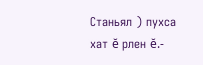Станьял ) пухса хат ĕ рлен ĕ.-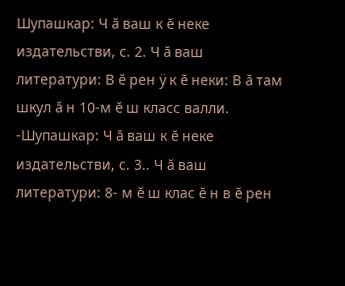Шупашкар: Ч ă ваш к ĕ неке издательстви, с. 2. Ч ă ваш литератури: В ĕ рен ÿ к ĕ неки: В ă там шкул ă н 10-м ĕ ш класс валли. -Шупашкар: Ч ă ваш к ĕ неке издательстви, с. 3.. Ч ă ваш литератури: 8- м ĕ ш клас ĕ н в ĕ рен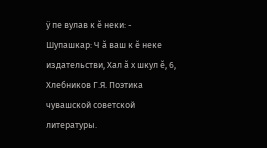ÿ пе вулав к ĕ неки: - Шупашкар: Ч ă ваш к ĕ неке издательстви, Хал ă х шкул ĕ, 6, Хлебников Г.Я. Поэтика чувашской советской литературы.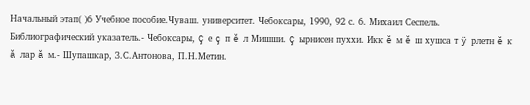Начальный этап( )6 Учебное пособие.Чуваш. университет. Чебоксары, 1990, 92 с. 6. Михаил Сеспель. Библиографический указатель.- Чебоксары, Ç е ç п ĕ л Мишши. Ç ырнисен пуххи. Икк ĕ м ĕ ш хушса т ÿ рлетн ĕ к ă лар ă м.- Шупашкар, З.С.Антонова, П.Н.Метин.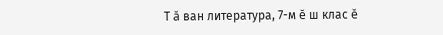Т ă ван литература, 7-м ĕ ш клас ĕ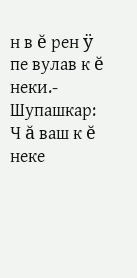н в ĕ рен ÿ пе вулав к ĕ неки.- Шупашкар: Ч ă ваш к ĕ неке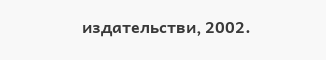издательстви, 2002.